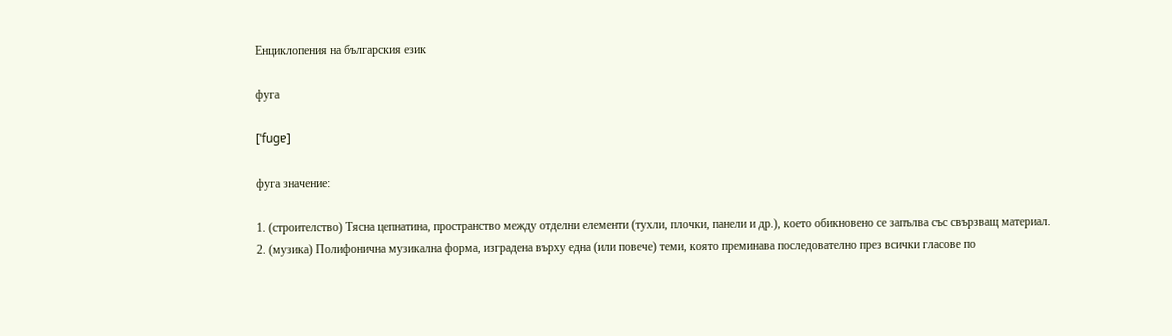Енциклопения на българския език

фуга

[ˈfuɡɐ]

фуга значение:

1. (строителство) Тясна цепнатина, пространство между отделни елементи (тухли, плочки, панели и др.), което обикновено се запълва със свързващ материал.
2. (музика) Полифонична музикална форма, изградена върху една (или повече) теми, която преминава последователно през всички гласове по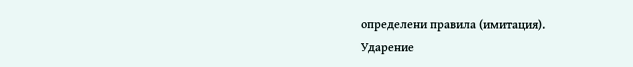определени правила (имитация).
Ударение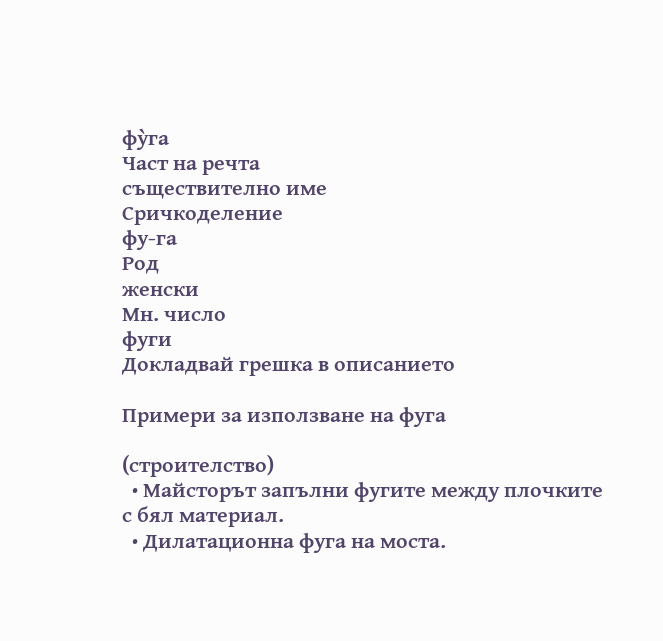фу̀га
Част на речта
съществително име
Сричкоделение
фу-га
Род
женски
Мн. число
фуги
Докладвай грешка в описанието

Примери за използване на фуга

(строителство)
  • Майсторът запълни фугите между плочките с бял материал.
  • Дилатационна фуга на моста.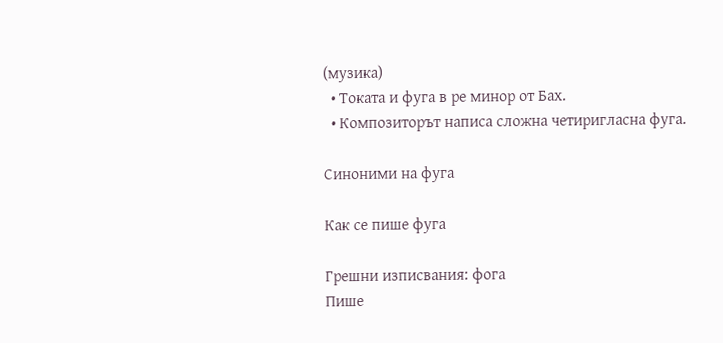(музика)
  • Токата и фуга в ре минор от Бах.
  • Композиторът написа сложна четиригласна фуга.

Синоними на фуга

Как се пише фуга

Грешни изписвания: фога
Пише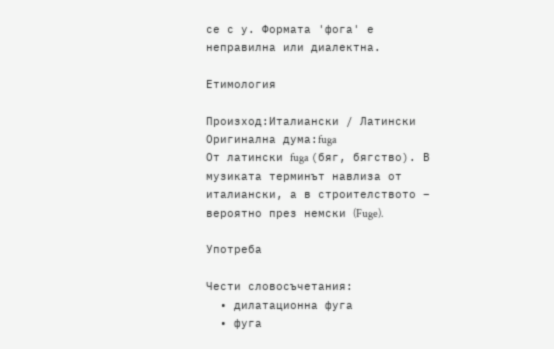се с у. Формата 'фога' е неправилна или диалектна.

Етимология

Произход:Италиански / Латински
Оригинална дума:fuga
От латински fuga (бяг, бягство). В музиката терминът навлиза от италиански, а в строителството – вероятно през немски (Fuge).

Употреба

Чести словосъчетания:
  • дилатационна фуга
  • фуга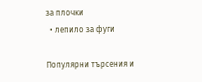за плочки
  • лепило за фуги

Популярни търсения и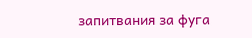запитвания за фуга